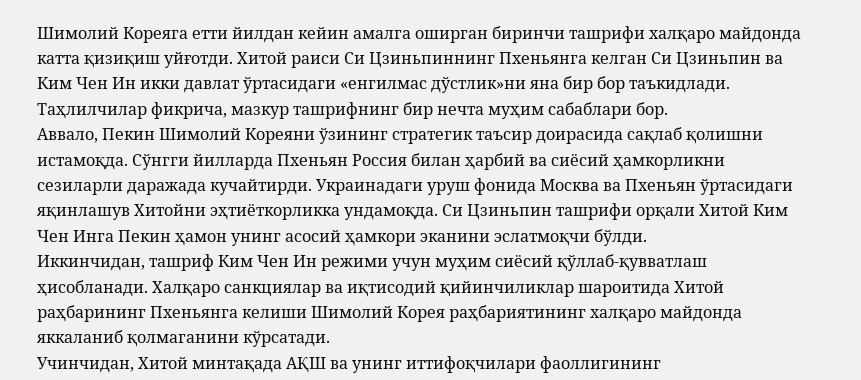Шимолий Кореяга етти йилдан кейин амалга оширган биринчи ташрифи халқаро майдонда катта қизиқиш уйғотди. Хитой раиси Си Цзиньпиннинг Пхеньянга келган Си Цзиньпин ва Ким Чен Ин икки давлат ўртасидаги «енгилмас дўстлик»ни яна бир бор таъкидлади.
Таҳлилчилар фикрича, мазкур ташрифнинг бир нечта муҳим сабаблари бор.
Аввало, Пекин Шимолий Кореяни ўзининг стратегик таъсир доирасида сақлаб қолишни истамоқда. Сўнгги йилларда Пхеньян Россия билан ҳарбий ва сиёсий ҳамкорликни сезиларли даражада кучайтирди. Украинадаги уруш фонида Москва ва Пхеньян ўртасидаги яқинлашув Хитойни эҳтиёткорликка ундамоқда. Си Цзиньпин ташрифи орқали Хитой Ким Чен Инга Пекин ҳамон унинг асосий ҳамкори эканини эслатмоқчи бўлди.
Иккинчидан, ташриф Ким Чен Ин режими учун муҳим сиёсий қўллаб-қувватлаш ҳисобланади. Халқаро санкциялар ва иқтисодий қийинчиликлар шароитида Хитой раҳбарининг Пхеньянга келиши Шимолий Корея раҳбариятининг халқаро майдонда яккаланиб қолмаганини кўрсатади.
Учинчидан, Хитой минтақада АҚШ ва унинг иттифоқчилари фаоллигининг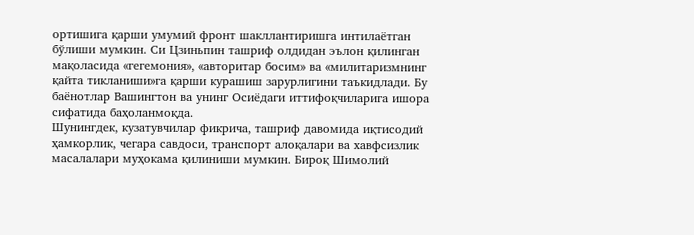ортишига қарши умумий фронт шакллантиришга интилаётган бўлиши мумкин. Си Цзиньпин ташриф олдидан эълон қилинган мақоласида «гегемония», «авторитар босим» ва «милитаризмнинг қайта тикланиши»га қарши курашиш зарурлигини таъкидлади. Бу баёнотлар Вашингтон ва унинг Осиёдаги иттифоқчиларига ишора сифатида баҳоланмоқда.
Шунингдек, кузатувчилар фикрича, ташриф давомида иқтисодий ҳамкорлик, чегара савдоси, транспорт алоқалари ва хавфсизлик масалалари муҳокама қилиниши мумкин. Бироқ Шимолий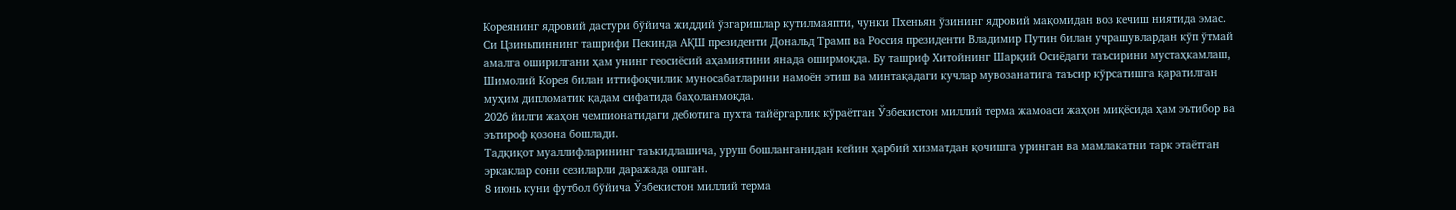Кореянинг ядровий дастури бўйича жиддий ўзгаришлар кутилмаяпти, чунки Пхеньян ўзининг ядровий мақомидан воз кечиш ниятида эмас.
Си Цзиньпиннинг ташрифи Пекинда АҚШ президенти Дональд Трамп ва Россия президенти Владимир Путин билан учрашувлардан кўп ўтмай амалга оширилгани ҳам унинг геосиёсий аҳамиятини янада оширмоқда. Бу ташриф Хитойнинг Шарқий Осиёдаги таъсирини мустаҳкамлаш, Шимолий Корея билан иттифоқчилик муносабатларини намоён этиш ва минтақадаги кучлар мувозанатига таъсир кўрсатишга қаратилган муҳим дипломатик қадам сифатида баҳоланмоқда.
2026 йилги жаҳон чемпионатидаги дебютига пухта тайёргарлик кўраётган Ўзбекистон миллий терма жамоаси жаҳон миқёсида ҳам эътибор ва эътироф қозона бошлади.
Тадқиқот муаллифларининг таъкидлашича, уруш бошланганидан кейин ҳарбий хизматдан қочишга уринган ва мамлакатни тарк этаётган эркаклар сони сезиларли даражада ошган.
8 июнь куни футбол бўйича Ўзбекистон миллий терма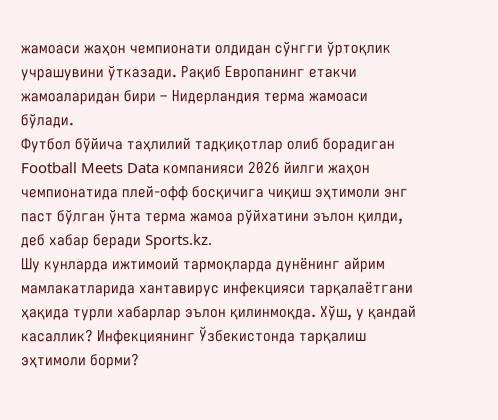жамоаси жаҳон чемпионати олдидан сўнгги ўртоқлик учрашувини ўтказади. Рақиб Европанинг етакчи жамоаларидан бири – Нидерландия терма жамоаси бўлади.
Футбол бўйича таҳлилий тадқиқотлар олиб борадиган Football Meets Data компанияси 2026 йилги жаҳон чемпионатида плей-офф босқичига чиқиш эҳтимоли энг паст бўлган ўнта терма жамоа рўйхатини эълон қилди, деб хабар беради Sports.kz.
Шу кунларда ижтимоий тармоқларда дунёнинг айрим мамлакатларида хантавирус инфекцияси тарқалаётгани ҳақида турли хабарлар эълон қилинмоқда. Хўш, у қандай касаллик? Инфекциянинг Ўзбекистонда тарқалиш эҳтимоли борми?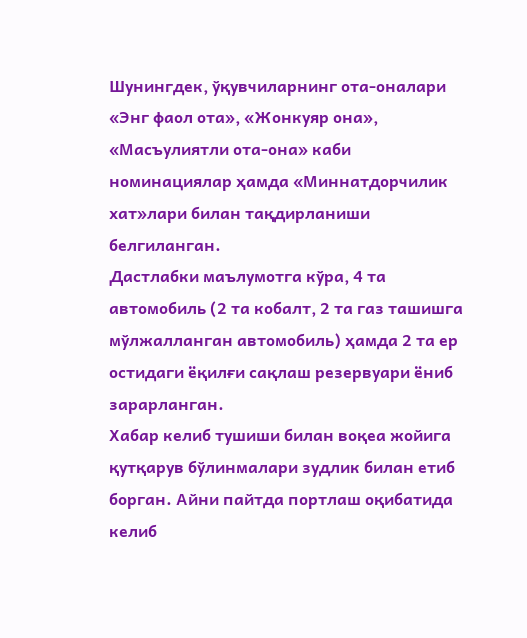Шунингдек, ўқувчиларнинг ота-оналари «Энг фаол ота», «Жонкуяр она», «Масъулиятли ота-она» каби номинациялар ҳамда «Миннатдорчилик хат»лари билан тақдирланиши белгиланган.
Дастлабки маълумотга кўра, 4 та автомобиль (2 та кобалт, 2 та газ ташишга мўлжалланган автомобиль) ҳамда 2 та ер остидаги ёқилғи сақлаш резервуари ёниб зарарланган.
Хабар келиб тушиши билан воқеа жойига қутқарув бўлинмалари зудлик билан етиб борган. Айни пайтда портлаш оқибатида келиб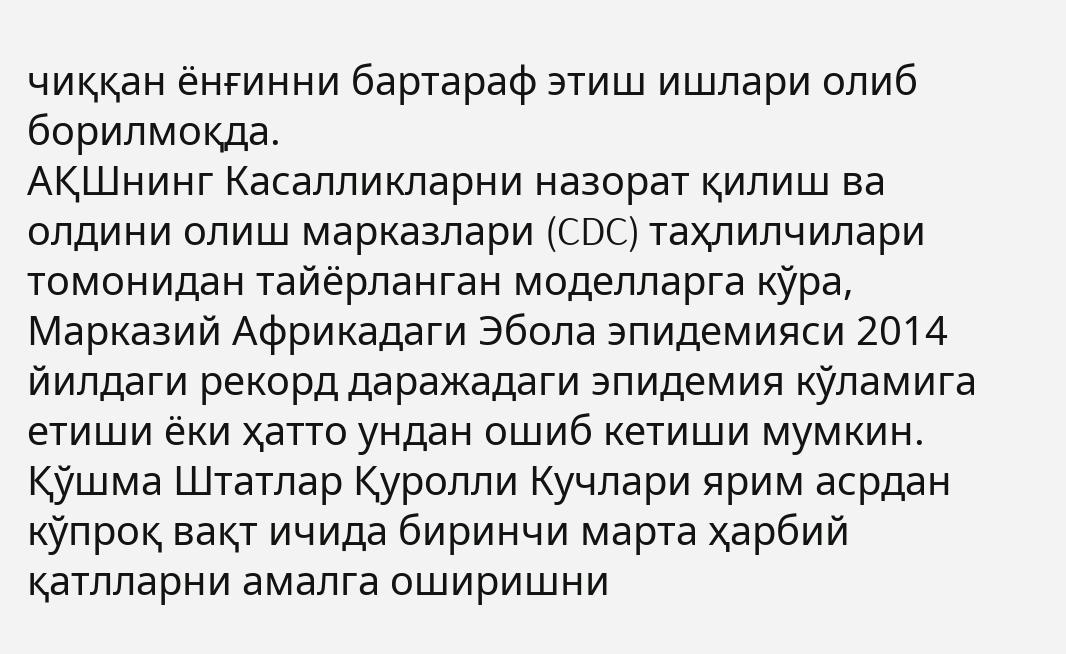чиққан ёнғинни бартараф этиш ишлари олиб борилмоқда.
АҚШнинг Касалликларни назорат қилиш ва олдини олиш марказлари (CDC) таҳлилчилари томонидан тайёрланган моделларга кўра, Марказий Африкадаги Эбола эпидемияси 2014 йилдаги рекорд даражадаги эпидемия кўламига етиши ёки ҳатто ундан ошиб кетиши мумкин.
Қўшма Штатлар Қуролли Кучлари ярим асрдан кўпроқ вақт ичида биринчи марта ҳарбий қатлларни амалга оширишни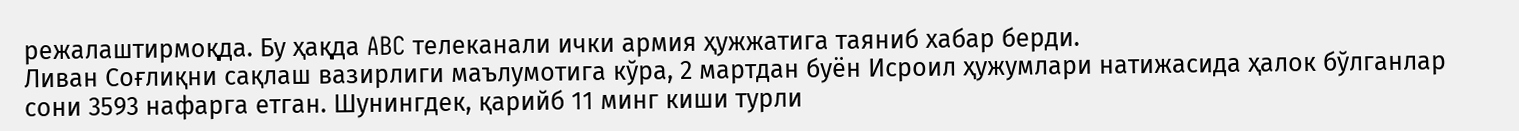режалаштирмоқда. Бу ҳақда ABC телеканали ички армия ҳужжатига таяниб хабар берди.
Ливан Соғлиқни сақлаш вазирлиги маълумотига кўра, 2 мартдан буён Исроил ҳужумлари натижасида ҳалок бўлганлар сони 3593 нафарга етган. Шунингдек, қарийб 11 минг киши турли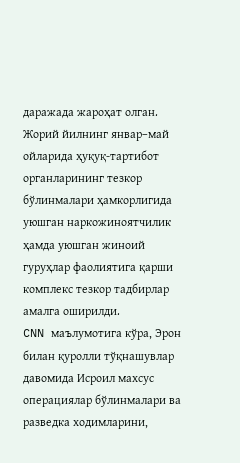даражада жароҳат олган.
Жорий йилнинг январ–май ойларида ҳуқуқ-тартибот органларининг тезкор бўлинмалари ҳамкорлигида уюшган наркожиноятчилик ҳамда уюшган жиноий гуруҳлар фаолиятига қарши комплекс тезкор тадбирлар амалга оширилди.
CNN маълумотига кўра, Эрон билан қуролли тўқнашувлар давомида Исроил махсус операциялар бўлинмалари ва разведка ходимларини,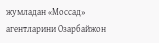жумладан «Моссад» агентларини Озарбайжон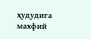ҳудудига махфий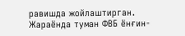равишда жойлаштирган.
Жараёнда туман ФВБ ёнғин-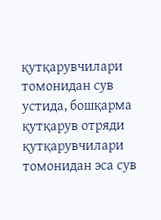қутқарувчилари томонидан сув устида, бошқарма қутқарув отряди қутқарувчилари томонидан эса сув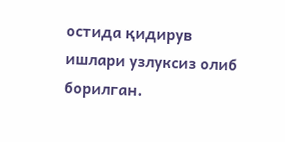остида қидирув ишлари узлуксиз олиб борилган.